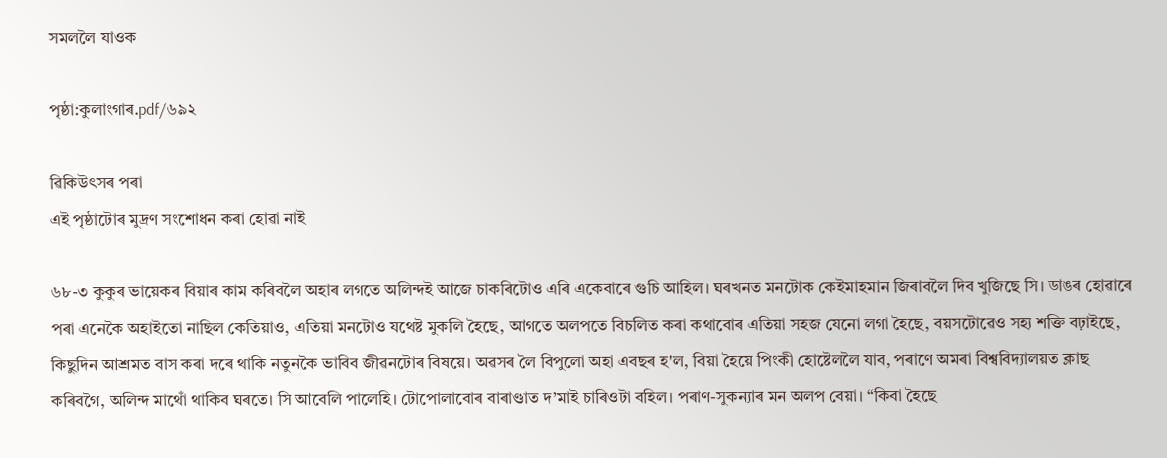সমললৈ যাওক

পৃষ্ঠা:কুলাংগাৰ.pdf/৬৯২

ৱিকিউৎসৰ পৰা
এই পৃষ্ঠাটোৰ মুদ্ৰণ সংশোধন কৰা হোৱা নাই

৬৮-৩ কুকুৰ ভায়েকৰ বিয়াৰ কাম কৰিবলৈ অহাৰ লগতে অলিন্দই আজে চাকৰিটোও এৰি একেবাৰে গুচি আহিল। ঘৰখনত মনটোক কেইমাহমান জিৰাবলৈ দিব খুজিছে সি। ডাঙৰ হোৱাৰে পৰা এনেকৈ অহাইতো নাছিল কেতিয়াও, এতিয়া মনটোও যথেষ্ট মুকলি হৈছে, আগতে অলপতে বিচলিত কৰা কথাবোৰ এতিয়া সহজ যেনো লগা হৈছে, বয়সটোৱেও সহ্য শক্তি বঢ়াইছে, কিছুদিন আশ্ৰমত বাস কৰা দৰে থাকি নতুনকৈ ভাবিব জীৱনটোৰ বিষয়ে। অৱসৰ লৈ বিপুলো অহা এবছৰ হ'ল, বিয়া হৈয়ে পিংকী হোষ্টেললৈ যাব, পৰাণে অমৰা বিশ্ববিদ্যালয়ত ক্লাছ কৰিবগৈ, অলিন্দ মাথোঁ থাকিব ঘৰতে। সি আবেলি পালেহি। টোপোলাবোৰ বাৰাণ্ডাত দ’মাই চাৰিওটা বহিল। পৰাণ-সুকন্যাৰ মন অলপ বেয়া। “কিবা হৈছে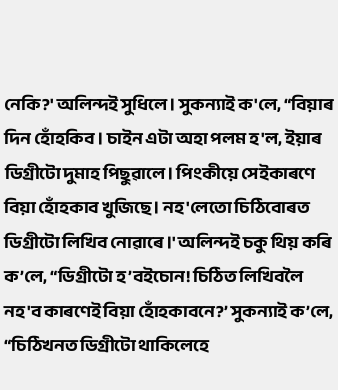নেকি?' অলিন্দই সুধিলে। সুকন্যাই ক'লে, “বিয়াৰ দিন হোঁহকিব। চাইন এটা অহা পলম হ'ল, ইয়াৰ ডিগ্ৰীটো দুমাহ পিছুৱালে। পিংকীয়ে সেইকাৰণে বিয়া হোঁহকাব খুজিছে। নহ'লেতো চিঠিবোৰত ডিগ্ৰীটো লিখিব নোৱাৰে।' অলিন্দই চকু থিয় কৰি ক’লে, “ডিগ্ৰীটো হ’বইচোন! চিঠিত লিখিবলৈ নহ'ব কাৰণেই বিয়া হোঁহকাবনে?’ সুকন্যাই ক’লে, “চিঠিখনত ডিগ্ৰীটো থাকিলেহে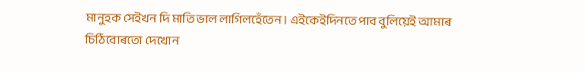মানুহক সেইখন দি মাতি ভাল লাগিলহেঁতেন। এইকেইদিনতে পাব বুলিয়েই আমাৰ চিঠিবোৰতো দেখোন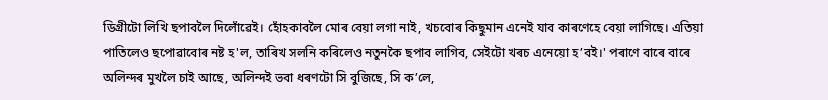ডিগ্ৰীটো লিখি ছপাবলৈ দিলোঁৱেই। হোঁহকাবলৈ মোৰ বেয়া লগা নাই, খচবোৰ কিছুমান এনেই যাব কাৰণেহে বেয়া লাগিছে। এতিয়া পাতিলেও ছপোৱাবোৰ নষ্ট হ'ল, তাৰিখ সলনি কৰিলেও নতুনকৈ ছপাব লাগিব, সেইটো খৰচ এনেয়ো হ’বই।' পৰাণে বাৰে বাৰে অলিন্দৰ মুখলৈ চাই আছে, অলিন্দই ভবা ধৰণটো সি বুজিছে, সি ক’লে,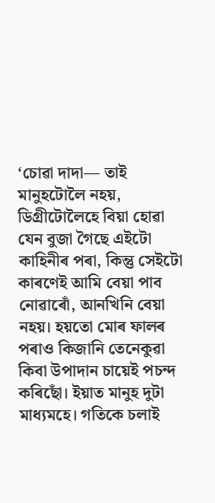‘চোৱা দাদা— তাই মানুহটোলৈ নহয়, ডিগ্ৰীটোলৈহে বিয়া হোৱা যেন বুজা গৈছে এইটো কাহিনীৰ পৰা, কিন্তু সেইটো কাৰণেই আমি বেয়া পাব নোৱাৰোঁ, আনখিনি বেয়া নহয়। হয়তো মোৰ ফালৰ পৰাও কিজানি তেনেকুৱা কিবা উপাদান চায়েই পচন্দ কৰিছোঁ। ইয়াত মানুহ দুটা মাধ্যমহে। গতিকে চলাই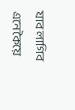যাব লাগিব এনেকৈয়ে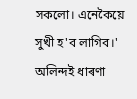সকলো। এনেকৈয়ে সুখী হ'ব লাগিব।' অলিন্দই ধাৰণা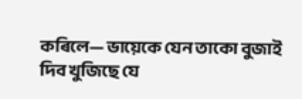কৰিলে— ভায়েকে যেন তাকো বুজাই দিব খুজিছে যে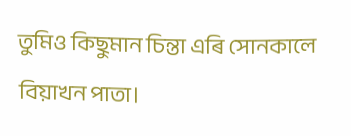তুমিও কিছুমান চিন্তা এৰি সোনকালে বিয়াখন পাতা।